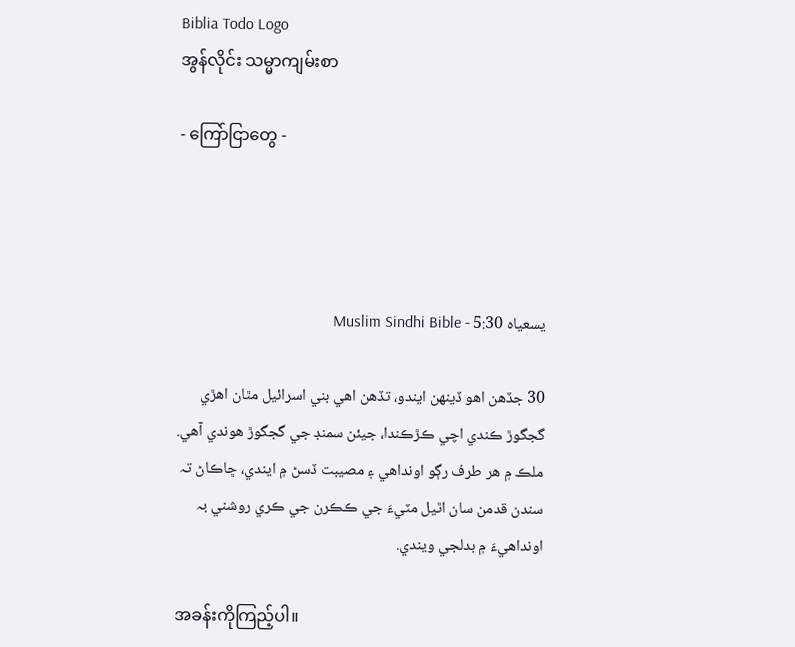Biblia Todo Logo
အွန်လိုင်း သမ္မာကျမ်းစာ

- ကြော်ငြာတွေ -




يسعياہ 5:30 - Muslim Sindhi Bible

30 جڏهن اهو ڏينهن ايندو، تڏهن اهي بني اسرائيل مٿان اهڙي گجگوڙ ڪندي اچي ڪڙڪندا، جيئن سمنڊ جي گجگوڙ هوندي آهي. ملڪ ۾ هر طرف رڳو اونداهي ۽ مصيبت ڏسڻ ۾ ايندي، ڇاڪاڻ تہ سندن قدمن سان اٿيل مٽيءَ جي ڪڪرن جي ڪري روشني بہ اونداهيءَ ۾ بدلجي ويندي.

အခန်းကိုကြည့်ပါ။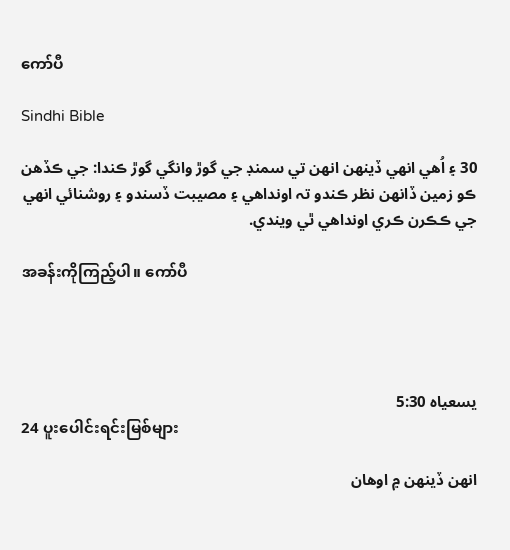ကော်ပီ

Sindhi Bible

30 ۽ اُهي انهي ڏينهن انهن تي سمنڊ جي گوڙ وانگي گوڙ ڪندا: جي ڪڏهن ڪو زمين ڏانهن نظر ڪندو تہ اونداهي ۽ مصيبت ڏسندو ۽ روشنائي انهي جي ڪڪرن ڪري اونداهي ٿي ويندي.

အခန်းကိုကြည့်ပါ။ ကော်ပီ




يسعياہ 5:30
24 ပူးပေါင်းရင်းမြစ်များ

انهن ڏينهن ۾ اوهان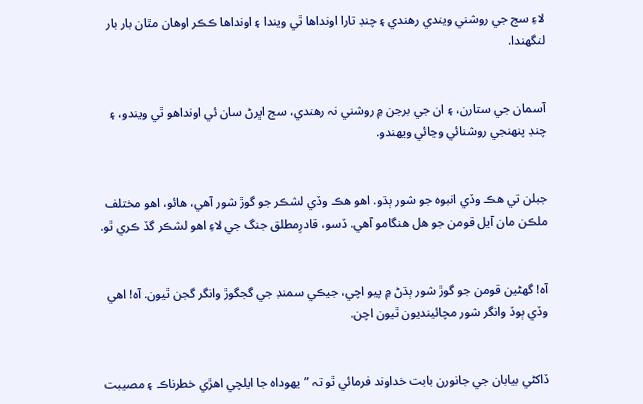لاءِ سج جي روشني ويندي رهندي ۽ چنڊ تارا اونداها ٿي ويندا ۽ اونداها ڪڪر اوهان مٿان بار بار لنگھندا.


آسمان جي ستارن، ۽ ان جي برجن ۾ روشني نہ رهندي، سج اڀرڻ سان ئي اونداهو ٿي ويندو، ۽ چنڊ پنهنجي روشنائي وڃائي ويهندو.


جبلن تي هڪ وڏي انبوہ جو شور ٻڌو. اهو هڪ وڏي لشڪر جو گوڙ شور آهي، هائو، اهو مختلف ملڪن مان آيل قومن جو هل هنگامو آهي. ڏسو، قادرِمطلق جنگ جي لاءِ اهو لشڪر گڏ ڪري ٿو.


آہ! گھڻين قومن جو گوڙ شور ٻڌڻ ۾ پيو اچي، جيڪي سمنڊ جي گجگوڙ وانگر گجن ٿيون. آہ! اهي وڏي ٻوڏ وانگر شور مچائينديون ٿيون اچن.


ڏاکڻي بيابان جي جانورن بابت خداوند فرمائي ٿو تہ ”يهوداہ جا ايلچي اهڙي خطرناڪ ۽ مصيبت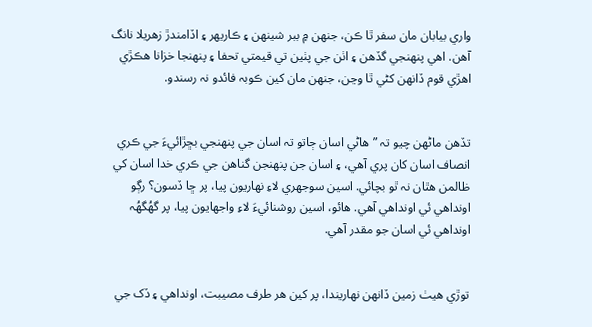واري بيابان مان سفر ٿا ڪن، جنهن ۾ ببر شينهن ۽ ڪاريهر ۽ اڏامندڙ زهريلا نانگ آهن. اهي پنهنجي گڏهن ۽ اٺن جي پٺين تي قيمتي تحفا ۽ پنهنجا خزانا هڪڙي اهڙي قوم ڏانهن کڻي ٿا وڃن، جنهن مان کين ڪوبہ فائدو نہ رسندو.


تڏهن ماڻهن چيو تہ ”هاڻي اسان ڄاتو تہ اسان جي پنهنجي بڇڙائيءَ جي ڪري انصاف اسان کان پري آهي، ۽ اسان جن پنهنجن گناهن جي ڪري خدا اسان کي ظالمن هٿان نہ ٿو بچائي. اسين سوجھري لاءِ نهاريون پيا، پر ڇا ڏسون؟ رڳو اونداهي ئي اونداهي آهي. هائو، اسين روشنائيءَ لاءِ واجھايون پيا، پر گھُگھُہ اونداهي ئي اسان جو مقدر آهي.


توڙي هيٺ زمين ڏانهن نهاريندا، پر کين هر طرف مصيبت، اونداهي ۽ ڏک جي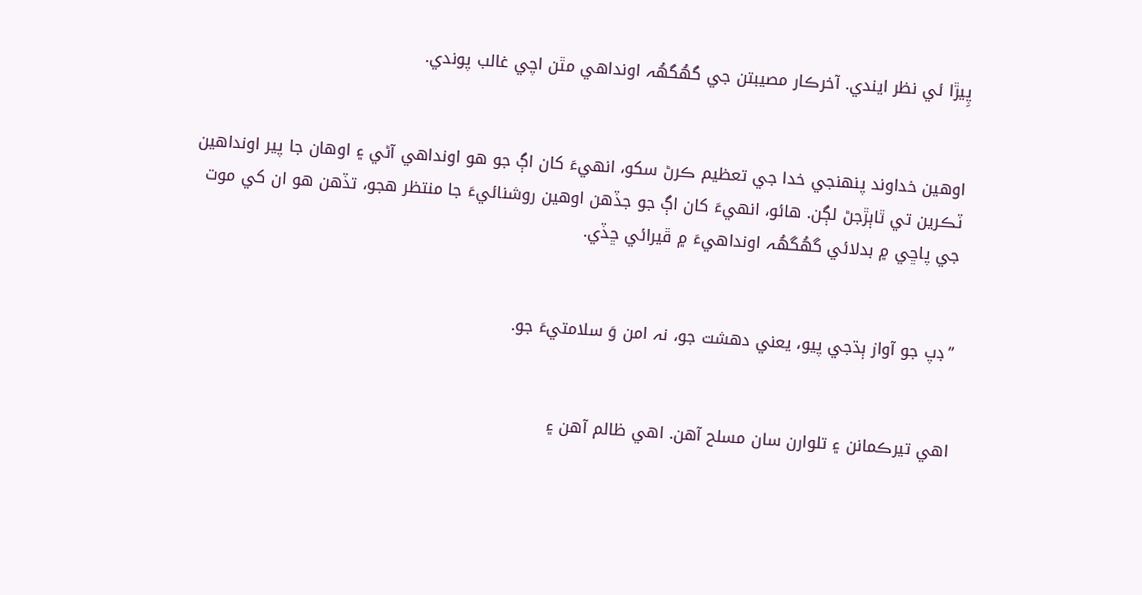پِيڙا ئي نظر ايندي. آخرڪار مصيبتن جي گھُگھُہ اونداهي مٿن اچي غالب پوندي.


اوهين خداوند پنهنجي خدا جي تعظيم ڪرڻ سکو، انهيءَ کان اڳ جو هو اونداهي آڻي ۽ اوهان جا پير اونداهين ٽڪرين تي ٿاٻڙجڻ لڳن. هائو، انهيءَ کان اڳ جو جڏهن اوهين روشنائيءَ جا منتظر هجو، تڏهن هو ان کي موت جي پاڇي ۾ بدلائي گھُگھُہ اونداهيءَ ۾ ڦيرائي ڇڏي.


”ڊپ جو آواز ٻڌجي پيو، يعني دهشت جو، نہ امن وَ سلامتيءَ جو.


اهي تيرڪمانن ۽ تلوارن سان مسلح آهن. اهي ظالم آهن ۽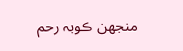منجھن ڪوبہ رحم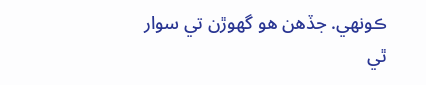ڪونهي. جڏهن هو گھوڙن تي سوار ٿي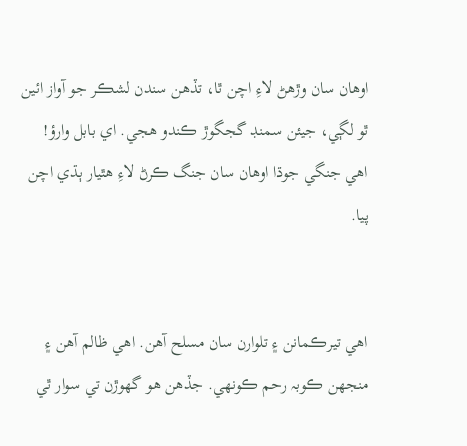اوهان سان وڙهڻ لاءِ اچن ٿا، تڏهن سندن لشڪر جو آواز ائين ٿو لڳي، جيئن سمنڊ گجگوڙ ڪندو هجي. اي بابل وارؤ! اهي جنگي جوڌا اوهان سان جنگ ڪرڻ لاءِ هٿيار ٻڌي اچن پيا.


اهي تيرڪمانن ۽ تلوارن سان مسلح آهن. اهي ظالم آهن ۽ منجھن ڪوبہ رحم ڪونهي. جڏهن هو گھوڙن تي سوار ٿي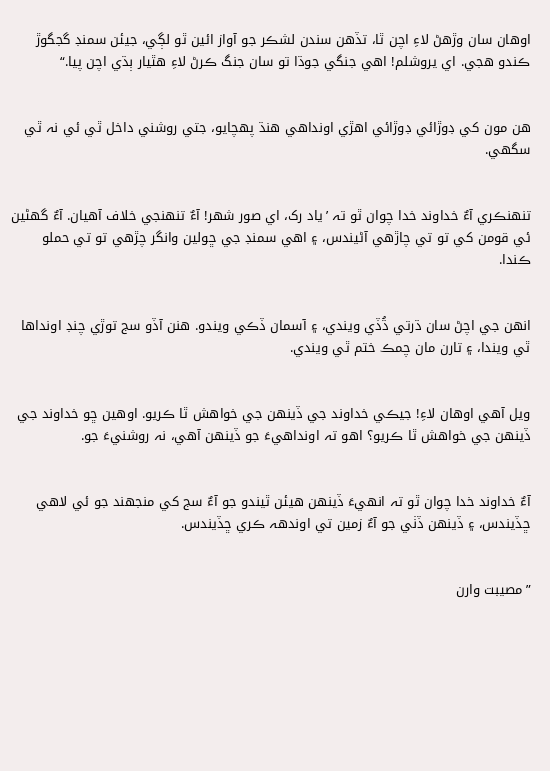اوهان سان وڙهڻ لاءِ اچن ٿا، تڏهن سندن لشڪر جو آواز ائين ٿو لڳي، جيئن سمنڊ گجگوڙ ڪندو هجي. اي يروشلم! اهي جنگي جوڌا تو سان جنگ ڪرڻ لاءِ هٿيار ٻڌي اچن پيا.“


هن مون کي ڊوڙائي ڊوڙائي اهڙي اونداهي هنڌ پهچايو، جتي روشني داخل ٿي ئي نہ ٿي سگھي.


تنهنڪري آءٌ خداوند خدا چوان ٿو تہ ’ياد رک، اي صور شهر! آءٌ تنهنجي خلاف آهيان. آءٌ گھڻين ئي قومن کي تو تي چاڙهي آڻيندس، ۽ اهي سمنڊ جي ڇولين وانگر چڙهي تو تي حملو ڪندا.


انهن جي اچڻ سان ڌرتي ڌُڏي ويندي، ۽ آسمان ڏڪي ويندو. هنن آڏو سج توڙي چنڊ اونداها ٿي ويندا، ۽ تارن مان چمڪ ختم ٿي ويندي.


ويل آهي اوهان لاءِ! جيڪي خداوند جي ڏينهن جي خواهش ٿا ڪريو. اوهين ڇو خداوند جي ڏينهن جي خواهش ٿا ڪريو؟ اهو تہ اونداهيءَ جو ڏينهن آهي، نہ روشنيءَ جو.


آءٌ خداوند خدا چوان ٿو تہ انهيءَ ڏينهن هيئن ٿيندو جو آءٌ سج کي منجھند جو ئي لاهي ڇڏيندس، ۽ ڏينهن ڏٺي جو آءٌ زمين تي اوندهہ ڪري ڇڏيندس.


”مصيبت وارن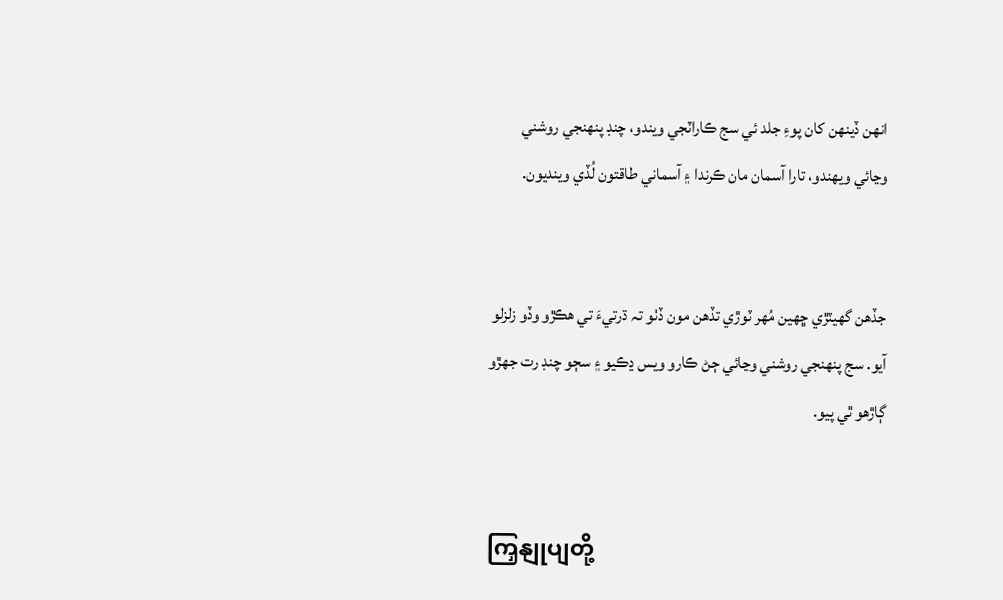انهن ڏينهن کان پوءِ جلد ئي سج ڪاراٽجي ويندو، چنڊ پنهنجي روشني وڃائي ويهندو، تارا آسمان مان ڪرندا ۽ آسماني طاقتون لُڏي وينديون.


جڏهن گھيٽڙي ڇهين مُهر ٽوڙي تڏهن مون ڏٺو تہ ڌرتيءَ تي هڪڙو وڏو زلزلو آيو. سج پنهنجي روشني وڃائي ڄڻ ڪارو ويس ڍڪيو ۽ سڄو چنڊ رت جهڙو ڳاڙهو ٿي پيو.


ကြှနျုပျတို့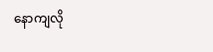နောကျလို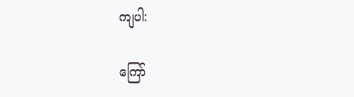ကျပါ:

ကြော်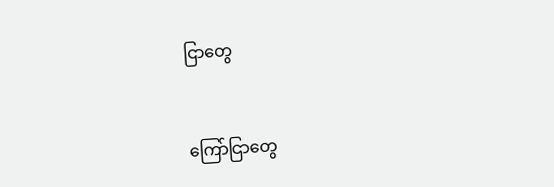ငြာတွေ


ကြော်ငြာတွေ